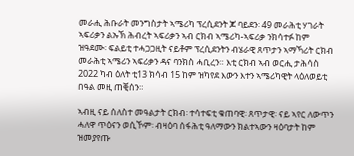መራሒ ሕቡራት መንግስታት ኣሜሪካ ፕረሲደንት ጆ ባይደን፡ 49 መራሕቲ ሃገራት ኣፍሪቃን ልኡኽ ሕብረት ኣፍሪቃን ኣብ ርክብ ኣሜሪካ-ኣፍሪቃ ንክሳተፉ ከም ዝዓደሙ፡ ፍልይቲ ተሓጋጋዚት ናይቶም ፕረሲደንትን ብሄራዊ ጸጥታን ኣማኻሪት ርክብ መራሕቲ ኣሜሪን ኣፍሪቃን ዳና ባንክስ ሓቢረን። እቲ ርክብ ኣብ ወርሒ ታሕሳስ 2022 ካብ ዕለት ቲ13 ክሳብ 15 ከም ዝካየደ እውን እተን ኣሜሪካዊት ላዕለወይቲ በዓል መዚ ጠቒሰን።

ኣብዚ ናይ ሰለስተ መዓልታት ርክብ፡ ተሳተፍቲ ቁጠባዊ፡ ጸጥታዊ፡ ናይ ኣየር ለውጥን ሓለዋ ጥዕናን ወሲኾም፡ ብዛዕባ ሰፋሕቲ ዓለማውን ክልተኣውን ዛዕባታት ከም ዝመያየጡ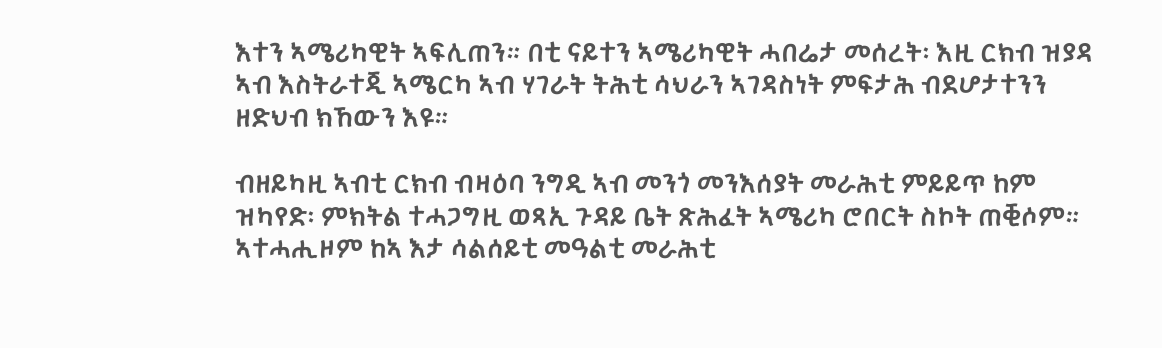እተን ኣሜሪካዊት ኣፍሊጠን። በቲ ናይተን ኣሜሪካዊት ሓበሬታ መሰረት፡ እዚ ርክብ ዝያዳ ኣብ እስትራተጂ ኣሜርካ ኣብ ሃገራት ትሕቲ ሳህራን ኣገዳስነት ምፍታሕ ብደሆታተንን ዘድህብ ክኸውን እዩ።

ብዘይካዚ ኣብቲ ርክብ ብዛዕባ ንግዲ ኣብ መንጎ መንእሰያት መራሕቲ ምይይጥ ከም ዝካየድ፡ ምክትል ተሓጋግዚ ወጻኢ ጉዳይ ቤት ጽሕፈት ኣሜሪካ ሮበርት ስኮት ጠቒሶም። ኣተሓሒዞም ከኣ እታ ሳልሰይቲ መዓልቲ መራሕቲ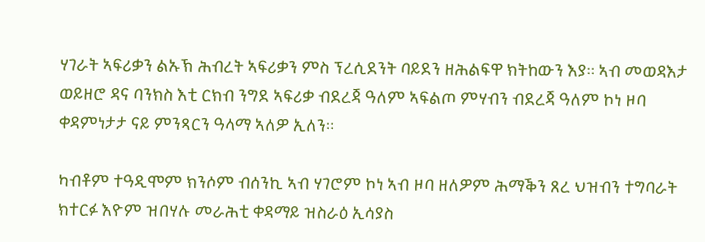ሃገራት ኣፍሪቃን ልኡኽ ሕብረት ኣፍሪቃን ምስ ፕረሲደንት ባይደን ዘሕልፍዋ ክትከውን እያ። ኣብ መወዳእታ ወይዘሮ ዳና ባንክስ እቲ ርክብ ንግደ ኣፍሪቃ ብደረጃ ዓለም ኣፍልጦ ምሃብን ብደረጃ ዓለም ኮነ ዞባ ቀዳምነታታ ናይ ምንጻርን ዓላማ ኣለዎ ኢለን።

ካብቶም ተዓዲሞም ክንሶም ብሰንኪ ኣብ ሃገሮም ኮነ ኣብ ዞባ ዘለዎም ሕማቕን ጸረ ህዝብን ተግባራት ክተርፉ እዮም ዝበሃሉ መራሕቲ ቀዳማይ ዝስራዕ ኢሳያስ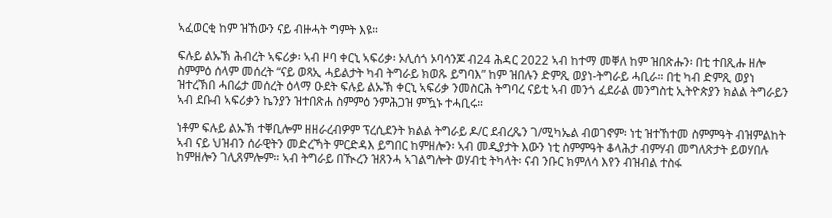ኣፈወርቂ ከም ዝኸውን ናይ ብዙሓት ግምት እዩ።

ፍሉይ ልኡኽ ሕብረት ኣፍሪቃ፡ ኣብ ዞባ ቀርኒ ኣፍሪቃ፡ ኦሊሰጎ ኦባሳንጆ ብ24 ሕዳር 2022 ኣብ ከተማ መቐለ ከም ዝበጽሑን፡ በቲ ተበጺሑ ዘሎ ስምምዕ ሰላም መሰረት “ናይ ወጻኢ ሓይልታት ካብ ትግራይ ክወጹ ይግባእ” ከም ዝበሉን ድምጺ ወያነ-ትግራይ ሓቢራ። በቲ ካብ ድምጺ ወያነ ዝተረኽበ ሓበሬታ መሰረት ዕላማ ዑደት ፍሉይ ልኡኽ ቀርኒ ኣፍሪቃ ንመስርሕ ትግባረ ናይቲ ኣብ መንጎ ፈደራል መንግስቲ ኢትዮጵያን ክልል ትግራይን ኣብ ደቡብ ኣፍሪቃን ኬንያን ዝተበጽሐ ስምምዕ ንምሕጋዝ ምዃኑ ተሓቢሩ።

ነቶም ፍሉይ ልኡኽ ተቐቢሎም ዘዘራረብዎም ፕረሲደንት ክልል ትግራይ ዶ/ር ደብረጼን ገ/ሚካኤል ብወገኖም፡ ነቲ ዝተኸተመ ስምምዓት ብዝምልከት ኣብ ናይ ህዝብን ሰራዊትን መድረኻት ምርድዳእ ይግበር ከምዘሎን፡ ኣብ መዲያታት እውን ነቲ ስምምዓት ቆላሕታ ብምሃብ መግለጽታት ይወሃበሉ ከምዘሎን ገሊጸምሎም። ኣብ ትግራይ በዂረን ዝጸንሓ ኣገልግሎት ወሃብቲ ትካላት፡ ናብ ንቡር ክምለሳ እየን ብዝብል ተስፋ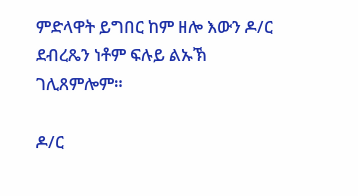ምድላዋት ይግበር ከም ዘሎ እውን ዶ/ር ደብረጼን ነቶም ፍሉይ ልኡኽ ገሊጸምሎም።

ዶ/ር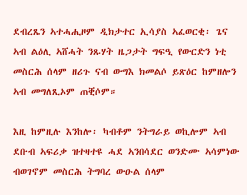ደብረጼን ኣተሓሒዞም ዲክታተር ኢሳያስ ኣፈወርቂ፡ ጌና ኣብ ልዕሊ ኣሸሓት ንጹሃት ዜጋታት ግፍዒ የውርድን ነቲ መስርሕ ሰላም ዘሪጉ ናብ ውግእ ክመልሶ ይጽዕር ከምዘሎን ኣብ መግለጺኦም ጠቒሶም።

እዚ ከምዚሉ እንከሎ፡ ካብቶም ንትግራይ ወኪሎም ኣብ ደቡብ ኣፍሪቃ ዝተዛተዩ ሓደ ኣንበሳደር ወንድሙ ኣሳምነው ብወገኖም መስርሕ ትግባረ ውዑል ሰላም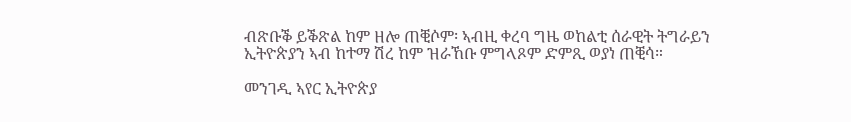ብጽቡቕ ይቕጽል ከም ዘሎ ጠቒሶም፡ ኣብዚ ቀረባ ግዜ ወከልቲ ሰራዊት ትግራይን ኢትዮጵያን ኣብ ከተማ ሽረ ከም ዝራኸቡ ምግላጾም ድምጺ ወያነ ጠቒሳ።

መንገዲ ኣየር ኢትዮጵያ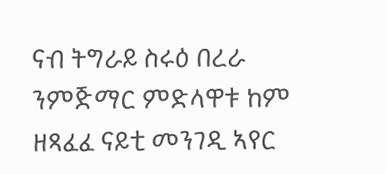ናብ ትግራይ ስሩዕ በረራ ንምጅማር ምድላዋቱ ከም ዘጻፈፈ ናይቲ መንገዲ ኣየር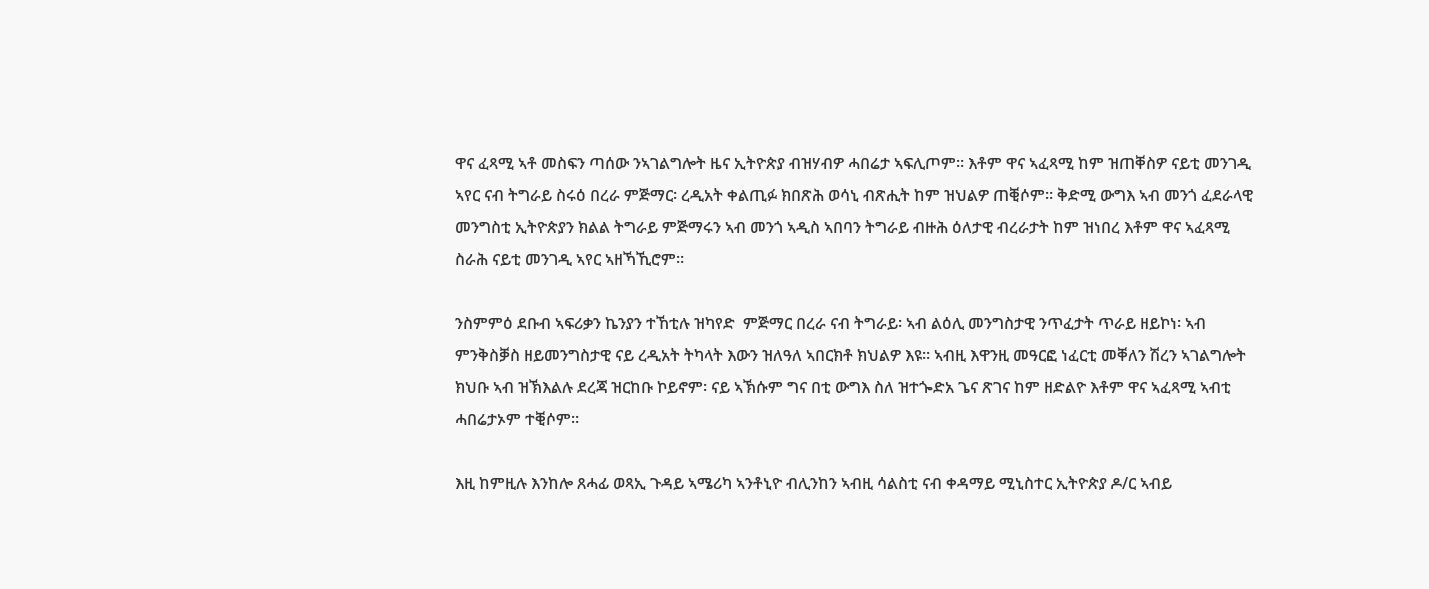ዋና ፈጻሚ ኣቶ መስፍን ጣሰው ንኣገልግሎት ዜና ኢትዮጵያ ብዝሃብዎ ሓበሬታ ኣፍሊጦም። እቶም ዋና ኣፈጻሚ ከም ዝጠቐስዎ ናይቲ መንገዲ ኣየር ናብ ትግራይ ስሩዕ በረራ ምጅማር፡ ረዲአት ቀልጢፉ ክበጽሕ ወሳኒ ብጽሒት ከም ዝህልዎ ጠቒሶም። ቅድሚ ውግእ ኣብ መንጎ ፈደራላዊ መንግስቲ ኢትዮጵያን ክልል ትግራይ ምጅማሩን ኣብ መንጎ ኣዲስ ኣበባን ትግራይ ብዙሕ ዕለታዊ ብረራታት ከም ዝነበረ እቶም ዋና ኣፈጻሚ ስራሕ ናይቲ መንገዲ ኣየር ኣዘኻኺሮም።

ንስምምዕ ደቡብ ኣፍሪቃን ኬንያን ተኸቲሉ ዝካየድ  ምጅማር በረራ ናብ ትግራይ፡ ኣብ ልዕሊ መንግስታዊ ንጥፈታት ጥራይ ዘይኮነ፡ ኣብ ምንቅስቓስ ዘይመንግስታዊ ናይ ረዲአት ትካላት እውን ዝለዓለ ኣበርክቶ ክህልዎ እዩ። ኣብዚ እዋንዚ መዓርፎ ነፈርቲ መቐለን ሽረን ኣገልግሎት ክህቡ ኣብ ዝኽእልሉ ደረጃ ዝርከቡ ኮይኖም፡ ናይ ኣኽሱም ግና በቲ ውግእ ስለ ዝተጐድአ ጌና ጽገና ከም ዘድልዮ እቶም ዋና ኣፈጻሚ ኣብቲ  ሓበሬታኦም ተቒሶም።

እዚ ከምዚሉ እንከሎ ጸሓፊ ወጻኢ ጉዳይ ኣሜሪካ ኣንቶኒዮ ብሊንከን ኣብዚ ሳልስቲ ናብ ቀዳማይ ሚኒስተር ኢትዮጵያ ዶ/ር ኣብይ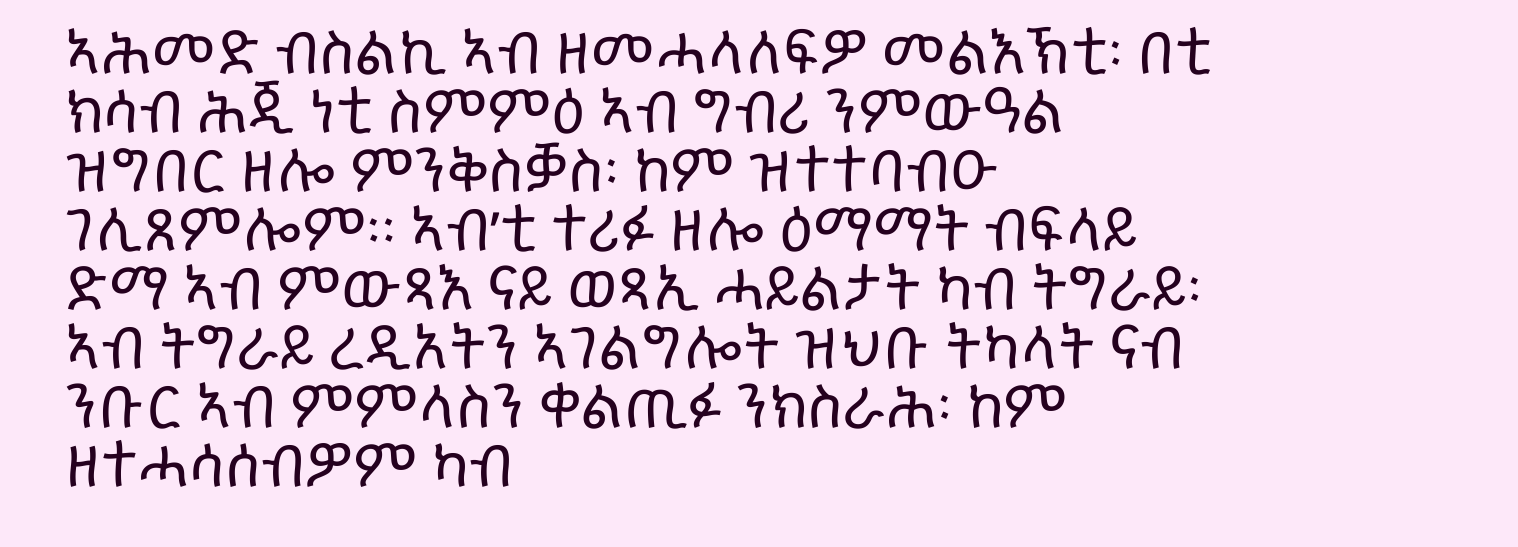ኣሕመድ ብስልኪ ኣብ ዘመሓላለፍዎ መልእኽቲ፡ በቲ ክሳብ ሕጂ ነቲ ስምምዕ ኣብ ግብሪ ንምውዓል ዝግበር ዘሎ ምንቅስቓስ፡ ከም ዝተተባብዑ ገሊጸምሎም። ኣብ’ቲ ተሪፉ ዘሎ ዕማማት ብፍላይ ድማ ኣብ ምውጻእ ናይ ወጻኢ ሓይልታት ካብ ትግራይ፡ ኣብ ትግራይ ረዲአትን ኣገልግሎት ዝህቡ ትካላት ናብ ንቡር ኣብ ምምላስን ቀልጢፉ ንክስራሕ፡ ከም ዘተሓሳሰብዎም ካብ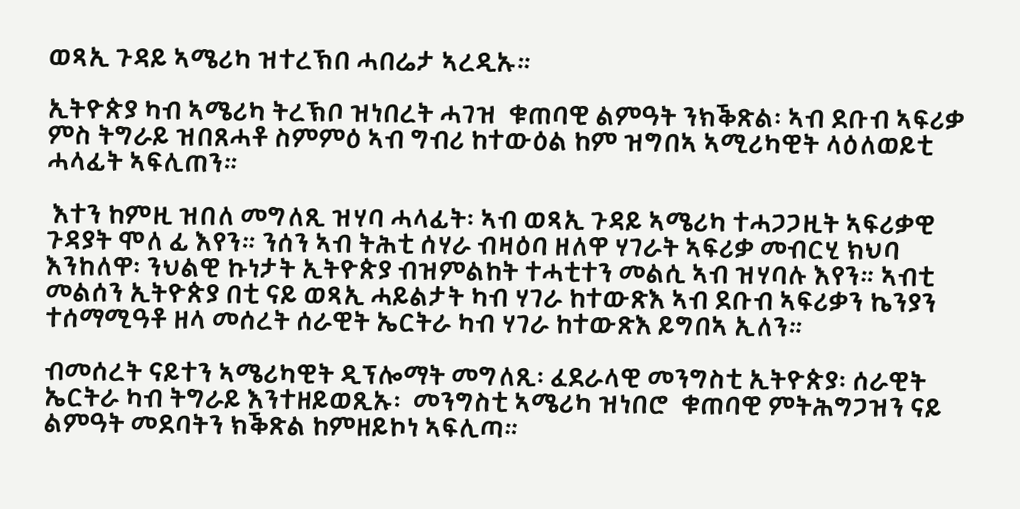ወጻኢ ጉዳይ ኣሜሪካ ዝተረኽበ ሓበሬታ ኣረዲኡ።

ኢትዮጵያ ካብ ኣሜሪካ ትረኽቦ ዝነበረት ሓገዝ  ቁጠባዊ ልምዓት ንክቕጽል፡ ኣብ ደቡብ ኣፍሪቃ ምስ ትግራይ ዝበጸሓቶ ስምምዕ ኣብ ግብሪ ከተውዕል ከም ዝግበኣ ኣሚሪካዊት ላዕለወይቲ ሓላፊት ኣፍሊጠን።

 እተን ከምዚ ዝበለ መግለጺ ዝሃባ ሓላፊት፡ ኣብ ወጻኢ ጉዳይ ኣሜሪካ ተሓጋጋዚት ኣፍሪቃዊ ጉዳያት ሞለ ፊ እየን። ንሰን ኣብ ትሕቲ ሰሃራ ብዛዕባ ዘለዋ ሃገራት ኣፍሪቃ መብርሂ ክህባ እንከለዋ፡ ንህልዊ ኩነታት ኢትዮጵያ ብዝምልከት ተሓቲተን መልሲ ኣብ ዝሃባሉ እየን። ኣብቲ መልሰን ኢትዮጵያ በቲ ናይ ወጻኢ ሓይልታት ካብ ሃገራ ከተውጽእ ኣብ ደቡብ ኣፍሪቃን ኬንያን ተሰማሚዓቶ ዘላ መሰረት ሰራዊት ኤርትራ ካብ ሃገራ ከተውጽእ ይግበኣ ኢለን።

ብመሰረት ናይተን ኣሜሪካዊት ዲፕሎማት መግለጺ፡ ፈደራላዊ መንግስቲ ኢትዮጵያ፡ ሰራዊት ኤርትራ ካብ ትግራይ እንተዘይወጺኡ፡  መንግስቲ ኣሜሪካ ዝነበሮ  ቁጠባዊ ምትሕግጋዝን ናይ ልምዓት መደባትን ክቕጽል ከምዘይኮነ ኣፍሊጣ።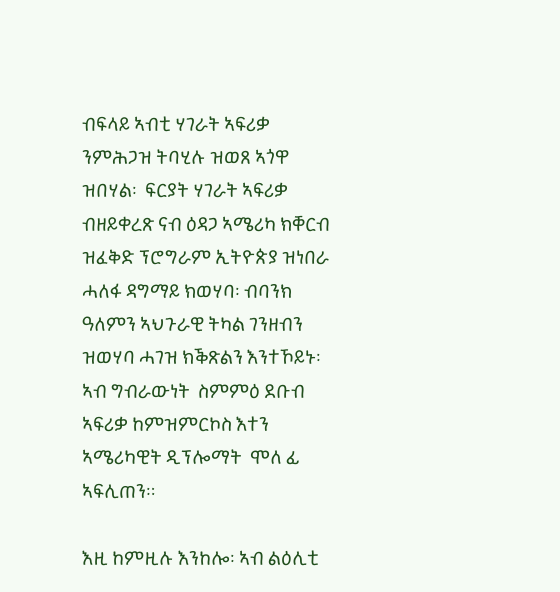ብፍላይ ኣብቲ ሃገራት ኣፍሪቃ ንምሕጋዝ ትባሂሉ ዝወጸ ኣጎዋ ዝበሃል፡  ፍርያት ሃገራት ኣፍሪቃ ብዘይቀረጽ ናብ ዕዳጋ ኣሜሪካ ክቐርብ ዝፈቅድ ፕሮግራም ኢትዮጵያ ዝነበራ ሓለፋ ዳግማይ ክወሃባ፡ ብባንክ ዓለምን ኣህጉራዊ ትካል ገንዘብን ዝወሃባ ሓገዝ ክቕጽልን እንተኾይኑ፡ ኣብ ግብራውነት  ስምምዕ ደቡብ ኣፍሪቃ ከምዝምርኮስ እተን ኣሜሪካዊት ዲፕሎማት  ሞለ ፊ ኣፍሊጠን።

እዚ ከምዚሉ እንከሎ፡ ኣብ ልዕሊቲ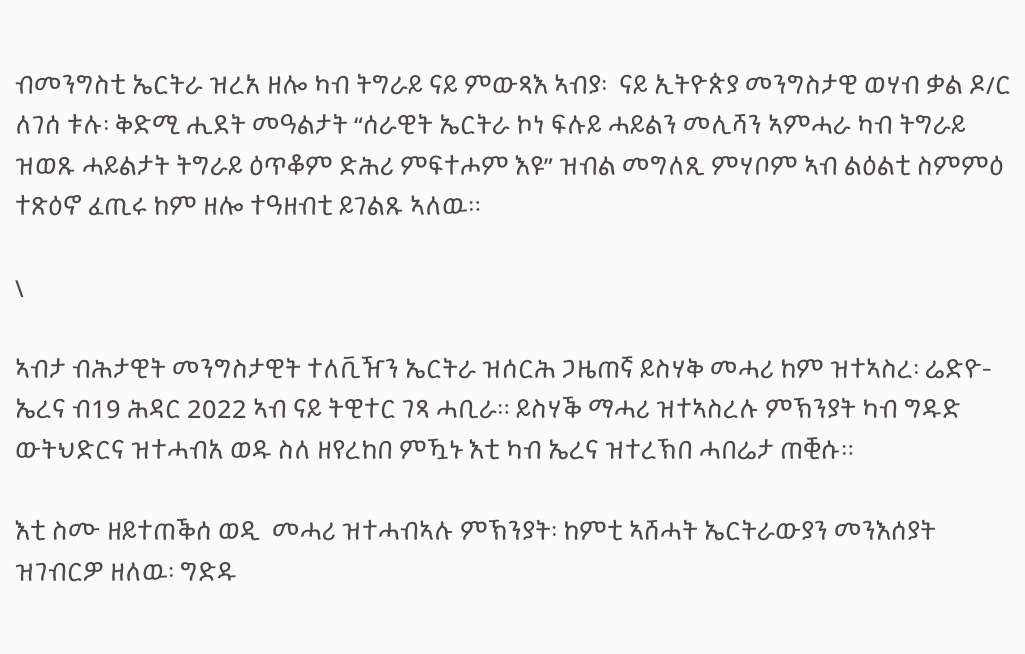ብመንግስቲ ኤርትራ ዝረአ ዘሎ ካብ ትግራይ ናይ ምውጻእ ኣብያ፡  ናይ ኢትዮጵያ መንግስታዊ ወሃብ ቃል ዶ/ር ለገሰ ቱሉ፡ ቅድሚ ሒደት መዓልታት “ሰራዊት ኤርትራ ኮነ ፍሉይ ሓይልን መሊሻን ኣምሓራ ካብ ትግራይ ዝወጹ ሓይልታት ትግራይ ዕጥቆም ድሕሪ ምፍተሖም እዩ” ዝብል መግለጺ ምሃቦም ኣብ ልዕልቲ ስምምዕ ተጽዕኖ ፈጢሩ ከም ዘሎ ተዓዘብቲ ይገልጹ ኣለዉ።

\

ኣብታ ብሕታዊት መንግስታዊት ተለቪዥን ኤርትራ ዝሰርሕ ጋዜጠኛ ይስሃቅ መሓሪ ከም ዝተኣስረ፡ ሬድዮ-ኤረና ብ19 ሕዳር 2022 ኣብ ናይ ትዊተር ገጻ ሓቢራ። ይስሃቕ ማሓሪ ዝተኣስረሉ ምኽንያት ካብ ግዱድ ውትህድርና ዝተሓብአ ወዱ ስለ ዘየረከበ ምዃኑ እቲ ካብ ኤረና ዝተረኽበ ሓበሬታ ጠቒሱ።

እቲ ስሙ ዘይተጠቕሰ ወዲ  መሓሪ ዝተሓብኣሉ ምኽንያት፡ ከምቲ ኣሸሓት ኤርትራውያን መንእሰያት  ዝገብርዎ ዘለዉ፡ ግድዱ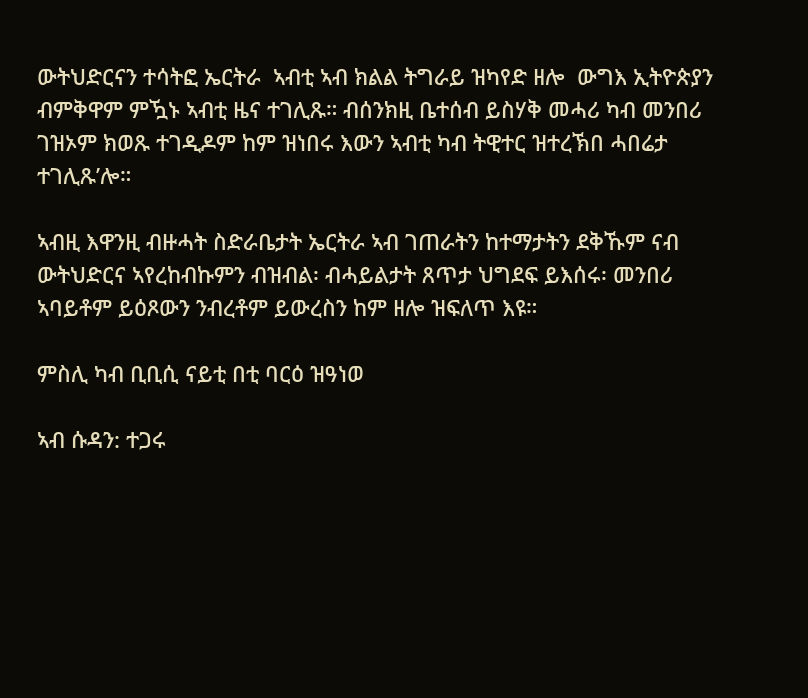ውትህድርናን ተሳትፎ ኤርትራ  ኣብቲ ኣብ ክልል ትግራይ ዝካየድ ዘሎ  ውግእ ኢትዮጵያን  ብምቅዋም ምዃኑ ኣብቲ ዜና ተገሊጹ። ብሰንክዚ ቤተሰብ ይስሃቅ መሓሪ ካብ መንበሪ ገዝኦም ክወጹ ተገዲዶም ከም ዝነበሩ እውን ኣብቲ ካብ ትዊተር ዝተረኽበ ሓበሬታ ተገሊጹ’ሎ።

ኣብዚ እዋንዚ ብዙሓት ስድራቤታት ኤርትራ ኣብ ገጠራትን ከተማታትን ደቅኹም ናብ ውትህድርና ኣየረከብኩምን ብዝብል፡ ብሓይልታት ጸጥታ ህግደፍ ይእሰሩ፡ መንበሪ ኣባይቶም ይዕጾውን ንብረቶም ይውረስን ከም ዘሎ ዝፍለጥ እዩ።

ምስሊ ካብ ቢቢሲ ናይቲ በቲ ባርዕ ዝዓነወ

ኣብ ሱዳን: ተጋሩ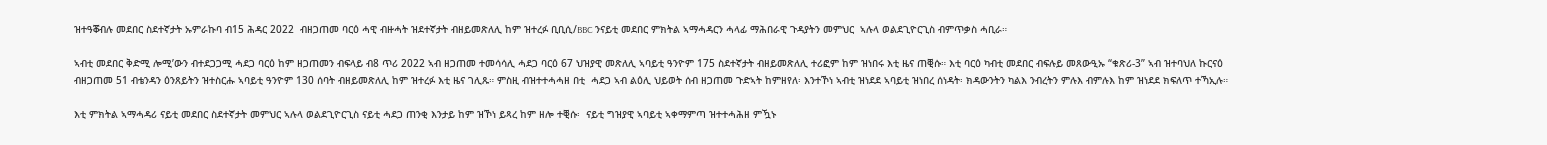ዝተዓቖብሉ መደበር ስደተኛታት ኡምራኩባ ብ15 ሕዳር 2022  ብዘጋጠመ ባርዕ ሓዊ ብዙሓት ዝደተኛታት ብዘይመጽለሊ ከም ዝተረፉ ቢቢሲ/BBC ንናይቲ መደበር ምክትል ኣማሓዳርን ሓላፊ ማሕበራዊ ጉዳያትን መምህር  ኣሉላ ወልደጊዮርጊስ ብምጥቃስ ሓቢራ።

ኣብቲ መደበር ቅድሚ ሎሚ’ውን ብተደጋጋሚ ሓደጋ ባርዕ ከም ዘጋጠመን ብፍላይ ብ8 ጥሪ 2022 ኣብ ዘጋጠመ ተመሳሳሊ ሓደጋ ባርዕ 67 ህዝያዊ መጽለሊ ኣባይቲ ዓንዮም 175 ስደተኛታት ብዘይመጽለሊ ተሪፎም ከም ዝነበሩ እቲ ዜና ጠቒሱ። እቲ ባርዕ ካብቲ መደበር ብፍሉይ መጸውዒኡ “ቁጽሪ-3” ኣብ ዝተባህለ ኩርናዕ ብዘጋጠመ 51 ብቴንዳን ዕንጸይትን ዝተስርሑ ኣባይቲ ዓንዮም 130 ሰባት ብዘይመጽለሊ ከም ዝተረፉ እቲ ዜና ገሊጹ። ምስዚ ብዝተተሓሓዘ በቲ  ሓደጋ ኣብ ልዕሊ ህይወት ሰብ ዘጋጠመ ጉድኣት ከምዘየለ፡ እንተኾነ ኣብቲ ዝነደደ ኣባይቲ ዝነበረ ሰነዳት፡ ክዳውንትን ካልእ ንብረትን ምሉእ ብምሉእ ከም ዝነደደ ክፍለጥ ተኻኢሉ።

እቲ ምክትል ኣማሓዳሪ ናይቲ መደበር ስደተኛታት መምህር ኣሉላ ወልደጊዮርጊስ ናይቲ ሓደጋ ጠንቂ እንታይ ከም ዝኾነ ይጻረ ከም ዘሎ ተቒሱ፡  ናይቲ ግዝያዊ ኣባይቲ ኣቀማምጣ ዝተተሓሕዘ ምዃኑ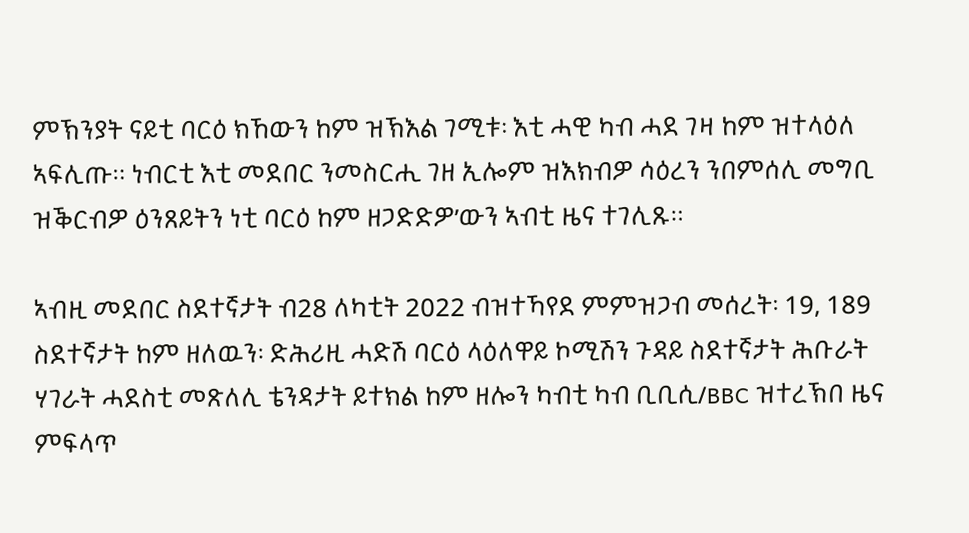ምኽንያት ናይቲ ባርዕ ክኸውን ከም ዝኽእል ገሚቱ፡ እቲ ሓዊ ካብ ሓደ ገዛ ከም ዝተላዕለ ኣፍሊጡ። ነብርቲ እቲ መደበር ንመስርሒ ገዘ ኢሎም ዝእክብዎ ሳዕረን ንበምሰሊ መግቢ ዝቕርብዎ ዕንጸይትን ነቲ ባርዕ ከም ዘጋድድዎ’ውን ኣብቲ ዜና ተገሊጹ።

ኣብዚ መደበር ስደተኛታት ብ28 ለካቲት 2022 ብዝተኻየደ ምምዝጋብ መሰረት፡ 19, 189 ስደተኛታት ከም ዘለዉን፡ ድሕሪዚ ሓድሽ ባርዕ ላዕለዋይ ኮሚሽን ጉዳይ ስደተኛታት ሕቡራት ሃገራት ሓደስቲ መጽለሊ ቴንዳታት ይተክል ከም ዘሎን ካብቲ ካብ ቢቢሲ/BBC ዝተረኽበ ዜና ምፍላጥ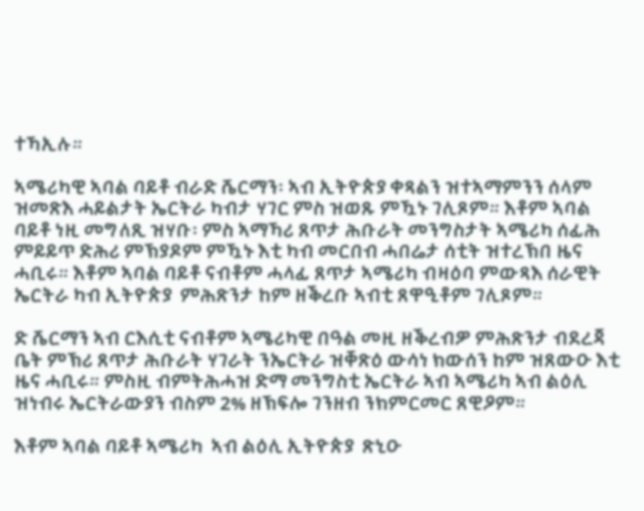ተኻኢሉ።

ኣሜሪካዊ ኣባል ባይቶ ብራድ ሼርማን፡ ኣብ ኢትዮጵያ ቀጻልን ዝተኣማምንን ሰላም ዝመጽእ ሓይልታት ኤርትራ ካብታ ሃገር ምስ ዝወጹ ምዃኑ ገሊጾም። እቶም ኣባል ባይቶ ነዚ መግለጺ ዝሃቡ፡ ምስ ኣማኻሪ ጸጥታ ሕቡራት መንግስታት ኣሜሪካ ሰፊሕ ምይይጥ ድሕሪ ምኽያዶም ምዃኑ እቲ ካብ መርበብ ሓበሬታ ሰቲት ዝተረኽበ ዜና ሓቢሩ። እቶም ኣባል ባይቶ ናብቶም ሓላፊ ጸጥታ ኣሜሪካ ብዛዕባ ምውጻእ ሰራዊት ኤርትራ ካብ ኢትዮጵያ  ምሕጽንታ ከም ዘቕረቡ ኣብቲ ጸዋዒቶም ገሊጾም።

ድ ሼርማን ኣብ ርእሲቲ ናብቶም ኣሜሪካዊ በዓል መዚ ዘቕረብዎ ምሕጽንታ ብደረጃ ቤት ምኽሪ ጸጥታ ሕቡራት ሃገራት ንኤርትራ ዝቐጽዕ ውሳነ ክውሰን ከም ዝጸውዑ እቲ ዜና ሓቢሩ። ምስዚ ብምትሕሓዝ ድማ መንግስቲ ኤርትራ ኣብ ኣሜሪካ ኣብ ልዕሊ ዝነብሩ ኤርትራውያን ብስም 2% ዘኽፍሎ ገንዘብ ንክምርመር ጸዊዖም።

እቶም ኣባል ባይቶ ኣሜሪካ  ኣብ ልዕሊ ኢትዮጵያ  ጽኒዑ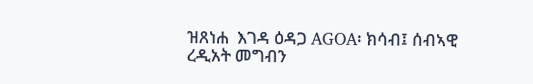ዝጸነሐ  እገዳ ዕዳጋ AGOA፡ ክሳብ፤ ሰብኣዊ ረዲአት መግብን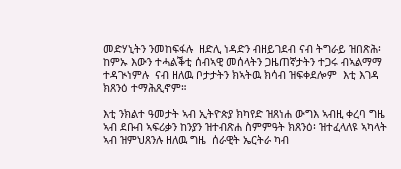መድሃኒትን ንመከፍፋሉ  ዘድሊ ነዳድን ብዘይገደብ ናብ ትግራይ ዝበጽሕ፡ ከምኡ እውን ተሓልቕቲ ሰብኣዊ መሰላትን ጋዜጠኛታትን ተጋሩ ብኣልማማ ተዳጒነምሉ  ናብ ዘለዉ ቦታታትን ክኣትዉ ክሳብ ዝፍቀደሎም  እቲ እገዳ ክጸንዕ ተማሕጺኖም።

እቲ ንክልተ ዓመታት ኣብ ኢትዮጵያ ክካየድ ዝጸነሐ ውግእ ኣብዚ ቀረባ ግዜ ኣብ ደቡብ ኣፍሪቃን ከንያን ዝተብጽሐ ስምምዓት ክጸንዕ፡ ዝተፈላለዩ ኣካላት ኣብ ዝምህጸንሉ ዘለዉ ግዜ  ሰራዊት ኤርትራ ካብ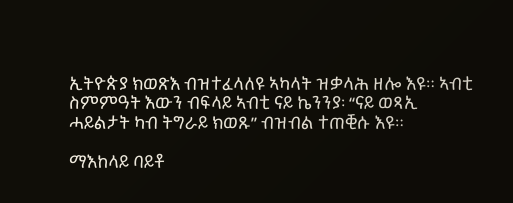ኢትዮጵያ ክወጽእ ብዝተፈላለዩ ኣካላት ዝቃላሕ ዘሎ እዩ። ኣብቲ ስምምዓት እውን ብፍላይ ኣብቲ ናይ ኬንንያ፡ “ናይ ወጻኢ ሓይልታት ካብ ትግራይ ክወጹ” ብዝብል ተጠቒሱ እዩ።

ማእከላይ ባይቶ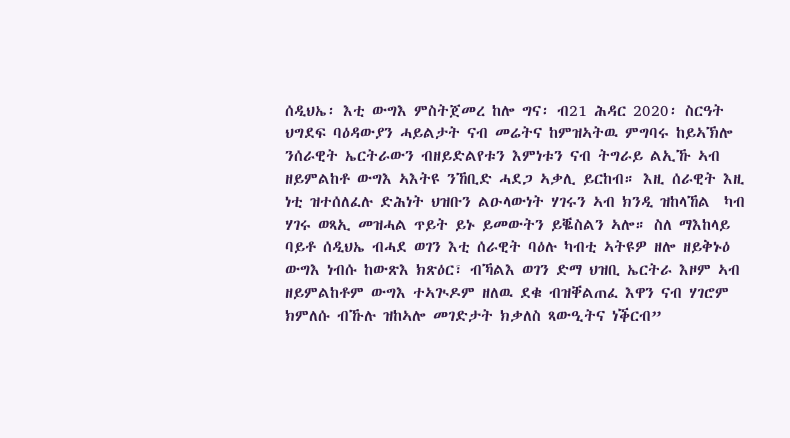ሰዲህኤ፡ እቲ ውግእ ምስትጀመረ ከሎ ግና፡ ብ21 ሕዳር 2020፡ ስርዓት ህግደፍ ባዕዳውያን ሓይልታት ናብ መሬትና ከምዝኣትዉ ምግባሩ ከይኣኽሎ ንሰራዊት ኤርትራውን ብዘይድልየቱን እምነቱን ናብ ትግራይ ልኢኹ ኣብ ዘይምልከቶ ውግእ ኣእትዩ ንኸቢድ ሓደጋ ኣቃሊ ይርከብ። እዚ ሰራዊት እዚ ነቲ ዝተሰለፈሉ ድሕነት ህዝቡን ልዑላውነት ሃገሩን ኣብ ክንዲ ዝከላኸል  ካብ ሃገሩ ወጻኢ መዝሓል ጥይት ይኑ ይመውትን ይቘስልን ኣሎ። ስለ ማእከላይ ባይቶ ሰዲህኤ ብሓደ ወገን እቲ ሰራዊት ባዕሉ ካብቲ ኣትዩዎ ዘሎ ዘይቅኑዕ ውግእ ነብሱ ከውጽእ ክጽዕር፣ ብኻልእ ወገን ድማ ህዝቢ ኤርትራ እዞም ኣብ ዘይምልከቶም ውግእ ተኣጒዶም ዘለዉ ደቁ ብዝቐልጠፈ እዋን ናብ ሃገሮም ክምለሱ ብኹሉ ዝከኣሎ መገድታት ክቃለስ ጻውዒትና ነቕርብ”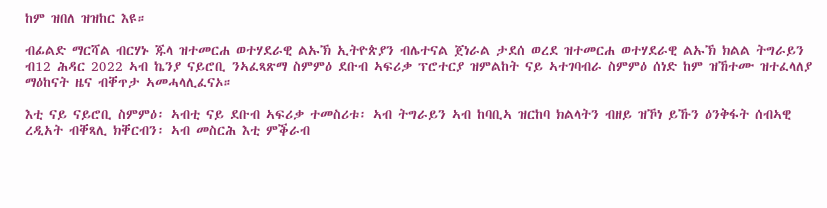ከም ዝበለ ዝዝከር እዩ።

ብፊልድ ማርሻል ብርሃኑ ጁላ ዝተመርሐ ወተሃደራዊ ልኡኽ ኢትዮጵያን ብሌተናል ጀነራል ታደሰ ወረደ ዝተመርሐ ወተሃደራዊ ልኡኽ ክልል ትግራይን ብ12 ሕዳር 2022 ኣብ ኬንያ ናይሮቢ ንኣፈጻጽማ ስምምዕ ደቡብ ኣፍሪቃ ፕሮተርያ ዝምልከት ናይ ኣተገባብራ ስምምዕ ሰነድ ከም ዝኸተሙ ዝተፈላለያ ማዕከናት ዜና ብቐጥታ ኣመሓላሊፈናኦ።

እቲ ናይ ናይሮቢ ስምምዕ፡ ኣብቲ ናይ ደቡብ ኣፍሪቃ ተመስሪቱ፡ ኣብ ትግራይን ኣብ ከባቢኣ ዝርከባ ክልላትን ብዘይ ዝኾነ ይኹን ዕንቅፋት ሰብኣዊ ረዲአት ብቐጻሊ ክቐርብን፡ ኣብ መስርሕ እቲ ምቕራብ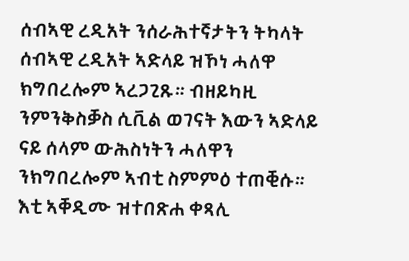ሰብኣዊ ረዲአት ንሰራሕተኛታትን ትካላት ሰብኣዊ ረዲአት ኣድላይ ዝኾነ ሓለዋ ክግበረሎም ኣረጋጊጹ። ብዘይካዚ  ንምንቅስቓስ ሲቪል ወገናት እውን ኣድላይ ናይ ሰላም ውሕስነትን ሓለዋን  ንክግበረሎም ኣብቲ ስምምዕ ተጠቒሱ። እቲ ኣቐዲሙ ዝተበጽሐ ቀጻሊ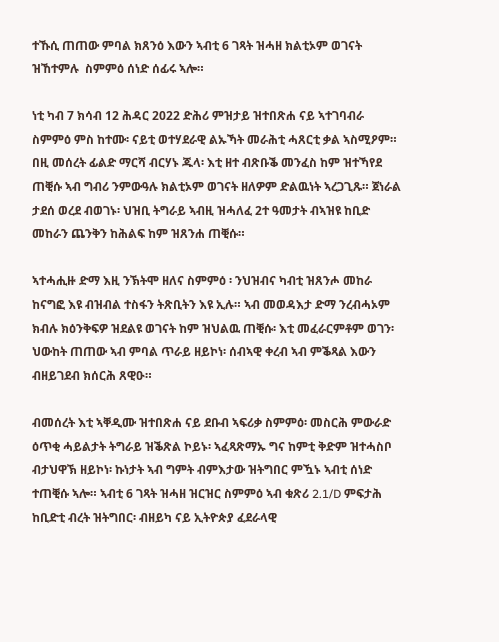ተኹሲ ጠጠው ምባል ክጸንዕ እውን ኣብቲ 6 ገጻት ዝሓዘ ክልቲኦም ወገናት ዝኸተምሉ  ስምምዕ ሰነድ ሰፊሩ ኣሎ።

ነቲ ካብ 7 ክሳብ 12 ሕዳር 2022 ድሕሪ ምዝታይ ዝተበጽሐ ናይ ኣተገባብራ ስምምዕ ምስ ከተሙ፡ ናይቲ ወተሃደራዊ ልኡኻት መራሕቲ ሓጸርቲ ቃል ኣስሚዖም። በዚ መሰረት ፊልድ ማርሻ ብርሃኑ ጁላ፡ እቲ ዘተ ብጽቡቕ መንፈስ ከም ዝተኻየደ ጠቒሱ ኣብ ግብሪ ንምውዓሉ ክልቲኦም ወገናት ዘለዎም ድልዉነት ኣረጋጊጹ። ጀነራል ታደሰ ወረደ ብወገኑ፡ ህዝቢ ትግራይ ኣብዚ ዝሓለፈ 2ተ ዓመታት ብኣዝዩ ከቢድ መከራን ጨንቅን ከሕልፍ ከም ዝጸንሐ ጠቒሱ።

ኣተሓሒዙ ድማ እዚ ንኽትሞ ዘለና ስምምዕ ፡ ንህዝብና ካብቲ ዝጸንሖ መከራ ከናግፎ እዩ ብዝብል ተስፋን ትጽቢትን እዩ ኢሉ። ኣብ መወዳእታ ድማ ንረብሓኦም ክብሉ ክዕንቅፍዎ ዝደልዩ ወገናት ከም ዝህልዉ ጠቒሱ፡ እቲ መፈራርምቶም ወገን፡ ህውከት ጠጠው ኣብ ምባል ጥራይ ዘይኮነ፡ ሰብኣዊ ቀረብ ኣብ ምቕጻል እውን ብዘይገደብ ክሰርሕ ጸዊዑ።

ብመሰረት እቲ ኣቐዲሙ ዝተበጽሐ ናይ ደቡብ ኣፍሪቃ ስምምዕ፡ መስርሕ ምውራድ ዕጥቂ ሓይልታት ትግራይ ዝቕጽል ኮይኑ፡ ኣፈጻጽማኡ ግና ከምቲ ቅድም ዝተሓስቦ ብታህዋኽ ዘይኮነ፡ ኩነታት ኣብ ግምት ብምእታው ዝትግበር ምዃኑ ኣብቲ ሰነድ ተጠቒሱ ኣሎ። ኣብቲ 6 ገጻት ዝሓዘ ዝርዝር ስምምዕ ኣብ ቁጽሪ 2.1/D ምፍታሕ ከቢድቲ ብረት ዝትግበር፡ ብዘይካ ናይ ኢትዮጵያ ፈደራላዊ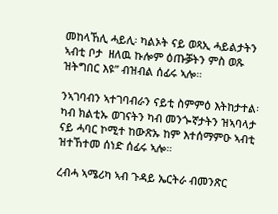መከላኸሊ ሓይሊ፡ ካልኦት ናይ ወጻኢ ሓይልታትን ኣብቲ ቦታ  ዘለዉ ኩሎም ዕጡቓትን ምስ ወጹ ዝትግበር እዩ” ብዝብል ሰፊሩ ኣሎ።

ንኣገባብን ኣተገባብራን ናይቲ ስምምዕ እትከታተል፡ ካብ ክልቲኡ ወገናትን ካብ መንጐኛታትን ዝኣባላታ ናይ ሓባር ኮሚተ ከውጽኡ ከም እተሰማምዑ ኣብቲ ዝተኸተመ ሰነድ ሰፊሩ ኣሎ።

ረብሓ ኣሜሪካ ኣብ ጉዳይ ኤርትራ ብመንጽር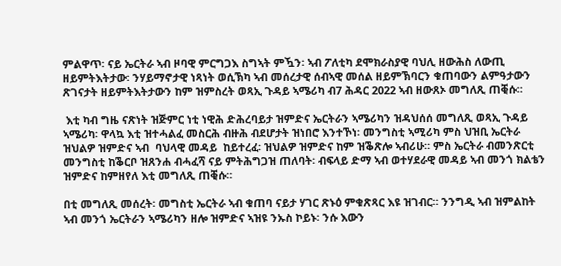ምልዋጥ፡ ናይ ኤርትራ ኣብ ዞባዊ ምርግጋእ ስግኣት ምዃን፡ ኣብ ፖለቲካ ደሞክራስያዊ ባህሊ ዘውሕስ ለውጢ ዘይምትእትታው፡ ንሃይማኖታዊ ነጻነት ወሲኽካ ኣብ መሰረታዊ ሰብኣዊ መሰል ዘይምኽባርን ቁጠባውን ልምዓታውን ጽገናታት ዘይምትእትታውን ከም ዝምስረት ወጻኢ ጉዳይ ኣሜሪካ ብ7 ሕዳር 2022 ኣብ ዘውጸኦ መግለጺ ጠቒሱ።

 እቲ ካብ ግዜ ናጽነት ዝጅምር ነቲ ነዊሕ ድሕረባይታ ዝምድና ኤርትራን ኣሜሪካን ዝዳህሰሰ መግለጺ ወጻኢ ጉዳይ ኣሜሪካ፡ ዋላኳ እቲ ዝተሓልፈ መስርሕ ብዙሕ ብደሆታት ዝነበሮ እንተኾነ፡ መንግስቲ ኣሚሪካ ምስ ህዝቢ ኤርትራ ዝህልዎ ዝምድና ኣብ  ባህላዊ መዳይ  ከይተረፈ፡ ዝህልዎ ዝምድና ከም ዝቕጽሎ ኣብሪሁ። ምስ ኤርትራ ብመንጽርቲ መንግስቲ ከቕርቦ ዝጸንሐ ብሓፈሻ ናይ ምትሕግጋዝ ጠለባት፡ ብፍላይ ድማ ኣብ ወተሃደራዊ መዳይ ኣብ መንጎ ክልቴን ዝምድና ከምዘየለ እቲ መግለጺ ጠቒሱ።

በቲ መግለጺ መሰረት፡ መግስቲ ኤርትራ ኣብ ቁጠባ ናይታ ሃገር ጽኑዕ ምቁጽጻር እዩ ዝገብር። ንንግዲ ኣብ ዝምልከት ኣብ መንጎ ኤርትራን ኣሜሪካን ዘሎ ዝምድና ኣዝዩ ንኡስ ኮይኑ፡ ንሱ እውን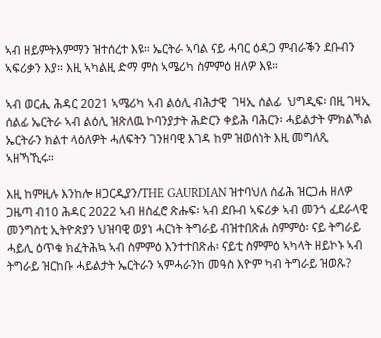ኣብ ዘይምትእምማን ዝተሰረተ እዩ። ኤርትራ ኣባል ናይ ሓባር ዕዳጋ ምብራቕን ደቡብን ኣፍሪቃን እያ። እዚ ኣካልዚ ድማ ምስ ኣሜሪካ ስምምዕ ዘለዎ እዩ።

ኣብ ወርሒ ሕዳር 2021 ኣሜሪካ ኣብ ልዕሊ ብሕታዊ  ገዛኢ ሰልፊ  ህግዲፍ፡ በዚ ገዛኢ ሰልፊ ኤርትራ ኣብ ልዕሊ ዝጽለዉ ኮባንያታት ሕድርን ቀይሕ ባሕርን፡ ሓይልታት ምክልኻል ኤርትራን ክልተ ላዕለዎት ሓለፍትን ገንዘባዊ እገዳ ከም ዝወሰነት እዚ መግለጺ ኣዘኻኺሩ።

እዚ ከምዚሉ እንከሎ ዘጋርዲያን/THE GAURDIAN ዝተባህለ ሰፊሕ ዝርጋሐ ዘለዎ ጋዜጣ ብ10 ሕዳር 2022 ኣብ ዘስፈሮ ጽሑፍ፡ ኣብ ደቡብ ኣፍሪቃ ኣብ መንጎ ፈደራላዊ መንግስቲ ኢትዮጵያን ህዝባዊ ወያነ ሓርነት ትግራይ ብዝተበጽሐ ስምምዕ፡ ናይ ትግራይ ሓይሊ ዕጥቁ ክፈትሕኳ ኣብ ስምምዕ እንተተበጽሐ፡ ናይቲ ስምምዕ ኣካላት ዘይኮኑ ኣብ ትግራይ ዝርከቡ ሓይልታት ኤርትራን ኣምሓራንከ መዓስ እዮም ካብ ትግራይ ዝወጹ?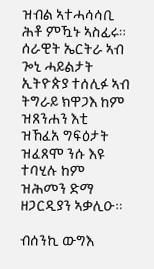ዝብል ኣተሓሳሳቢ ሕቶ ምዃኑ ኣስፊሩ። ሰራዊት ኤርትራ ኣብ ጐኒ ሓይልታት ኢትዮጵያ ተሰሊፉ ኣብ ትግራይ ክዋጋእ ከም ዝጸንሐን እቲ ዝኸፈአ ግፍዕታት ዝፈጸሞ ንሱ እዩ ተባሂሉ ከም ዝሕመን ድማ ዘጋርዲያን ኣቃሊዑ።

ብሰንኪ ውግእ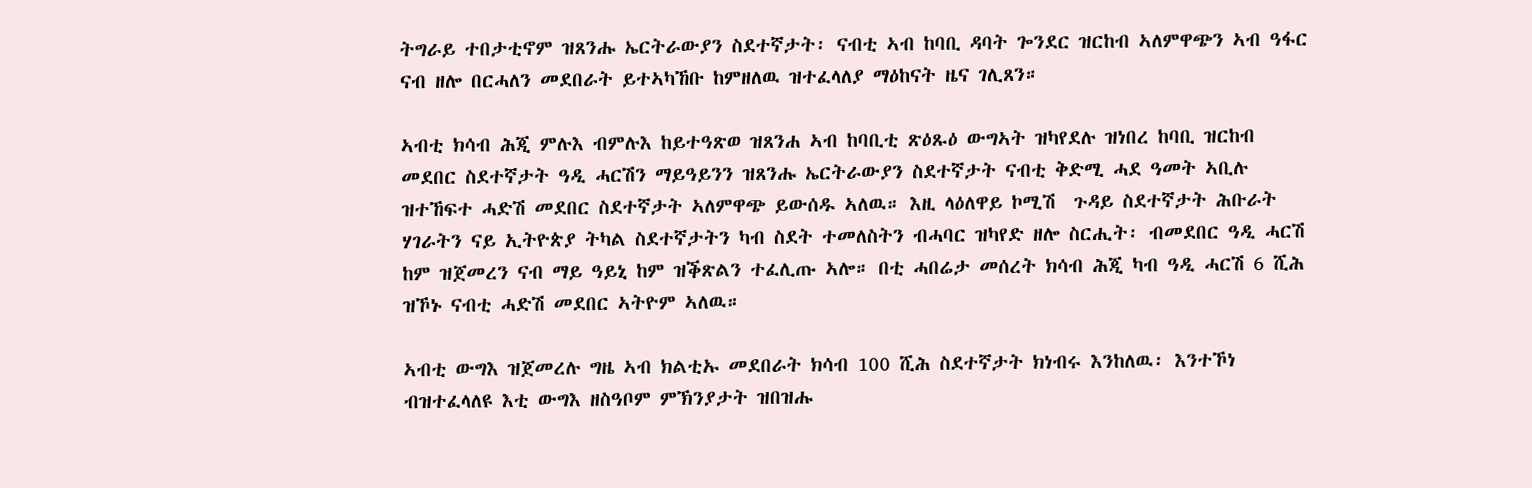ትግራይ ተበታቲኖም ዝጸንሑ ኤርትራውያን ስደተኛታት፡ ናብቲ ኣብ ከባቢ ዳባት ጐንደር ዝርከብ ኣለምዋጭን ኣብ ዓፋር ናብ ዘሎ በርሓለን መደበራት ይተኣካኸቡ ከምዘለዉ ዝተፈላለያ ማዕከናት ዜና ገሊጸን።

ኣብቲ ክሳብ ሕጂ ምሉእ ብምሉእ ከይተዓጽወ ዝጸንሐ ኣብ ከባቢቲ ጽዕጹዕ ውግኣት ዝካየደሉ ዝነበረ ከባቢ ዝርከብ መደበር ስደተኛታት ዓዲ ሓርሽን ማይዓይንን ዝጸንሑ ኤርትራውያን ስደተኛታት ናብቲ ቅድሚ ሓደ ዓመት ኣቢሉ ዝተኸፍተ ሓድሽ መደበር ስደተኛታት ኣለምዋጭ ይውሰዱ ኣለዉ። እዚ ላዕለዋይ ኮሚሽ  ጉዳይ ስደተኛታት ሕቡራት ሃገራትን ናይ ኢትዮጵያ ትካል ስደተኛታትን ካብ ስደት ተመለስትን ብሓባር ዝካየድ ዘሎ ስርሒት፡ ብመደበር ዓዲ ሓርሽ ከም ዝጀመረን ናብ ማይ ዓይኒ ከም ዝቕጽልን ተፈሊጡ ኣሎ። በቲ ሓበሬታ መሰረት ክሳብ ሕጂ ካብ ዓዲ ሓርሽ 6 ሺሕ ዝኾኑ ናብቲ ሓድሽ መደበር ኣትዮም ኣለዉ።

ኣብቲ ውግእ ዝጀመረሉ ግዜ ኣብ ክልቲኡ መደበራት ክሳብ 100 ሺሕ ስደተኛታት ክነብሩ እንከለዉ፡ እንተኾነ ብዝተፈላለዩ እቲ ውግእ ዘስዓቦም ምኽንያታት ዝበዝሑ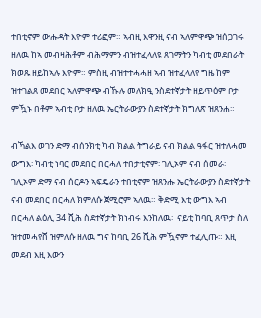ተበቲኖም ውሑዳት እዮም ተሪፎም። ኣብዚ እዋንዚ ናብ ኣለምዋጭ ዝሰጋገሩ ዘለዉ ከኣ መብዛሕቶም ብሕማምን ብዝተፈላለዩ ጸገማትን ካብቲ መደበራት ክወጹ ዘይከኣሉ እዮም። ምስዚ ብዝተተሓሓዘ ኣብ ዝተፈላለየ ግዜ ከም ዝተገልጸ መደበር ኣለምዋጭ ብኹሉ መለክዒ ንስደተኛታት ዘይጥዕም ቦታ ምዃኑ በቶም ኣብቲ ቦታ ዘለዉ ኤርትራውያን ስደተኛታት ክግለጽ ዝጸንሐ።

ብኻልእ ወገን ድማ ብሰንክቲ ካብ ክልል ትግራይ ናብ ክልል ዓፋር ዝተለሓመ ውግእ፡ ካብቲ ነባር መደበር በርሓለ ተበታቲኖም፡ ገሊኦም ናብ ሰመራ፡ ገሊኦም ድማ ናብ ሰርዶን ኣፍዴራን ተበቲኖም ዝጸንሑ ኤርትራውያን ስደተኛታት ናብ መደበር በርሓለ ክምለሱ ጀሚሮም ኣለዉ። ቅድሚ እቲ ውግእ ኣብ በርሓለ ልዕሊ 34 ሺሕ ስደተኛታት ክነብሩ እንከለዉ፡  ናይቲ ከባቢ ጸጥታ ስለ ዝተመሓየሸ ዝምለሱ ዘለዉ ግና ከባቢ 26 ሺሕ ምዃኖም ተፈሊጡ። እዚ መደብ እዚ እውን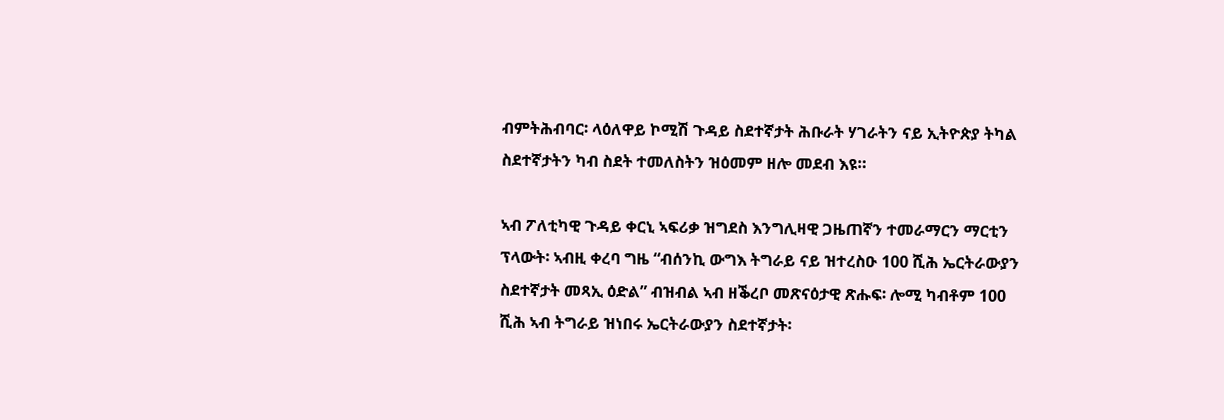ብምትሕብባር፡ ላዕለዋይ ኮሚሽ ጉዳይ ስደተኛታት ሕቡራት ሃገራትን ናይ ኢትዮጵያ ትካል ስደተኛታትን ካብ ስደት ተመለስትን ዝዕመም ዘሎ መደብ እዩ።

ኣብ ፖለቲካዊ ጉዳይ ቀርኒ ኣፍሪቃ ዝግደስ እንግሊዛዊ ጋዜጠኛን ተመራማርን ማርቲን ፕላውት፡ ኣብዚ ቀረባ ግዜ “ብሰንኪ ውግእ ትግራይ ናይ ዝተረስዑ 100 ሺሕ ኤርትራውያን ስደተኛታት መጻኢ ዕድል” ብዝብል ኣብ ዘቕረቦ መጽናዕታዊ ጽሑፍ፡ ሎሚ ካብቶም 100 ሺሕ ኣብ ትግራይ ዝነበሩ ኤርትራውያን ስደተኛታት፡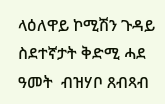ላዕለዋይ ኮሚሽን ጉዳይ ስደተኛታት ቅድሚ ሓደ ዓመት  ብዝሃቦ ጸብጻብ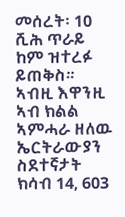መሰረት፡ 10 ሺሕ ጥራይ ከም ዝተረፉ ይጠቅስ። ኣብዚ እዋንዚ ኣብ ክልል ኣምሓራ ዘለዉ ኤርትራውያን ስደተኛታት ክሳብ 14, 603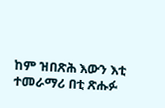ከም ዝበጽሕ እውን እቲ ተመራማሪ በቲ ጽሑፉ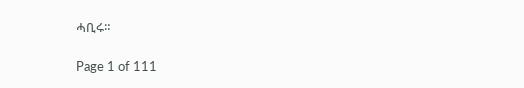ሓቢሩ።

Page 1 of 111